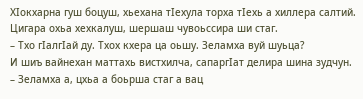ХIокхарна гуш боцуш, хьехана тIехула торха тIехь а хиллера салтий. Цигара охьа хехкалуш, шершаш чувоьссира ши стаг.
– Тхо гIалгIай ду. Тхох кхера ца оьшу. Зеламха вуй шуьца?
И шиъ вайнехан маттахь вистхилча, сапаргIат делира шина зудчун.
– Зеламха а, цхьа а боьрша стаг а вац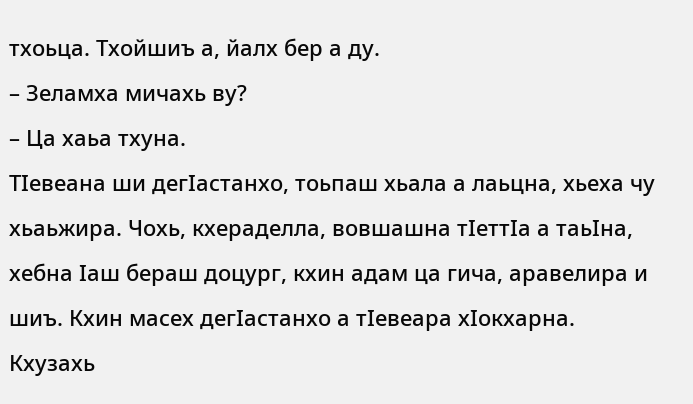тхоьца. Тхойшиъ а, йалх бер а ду.
– Зеламха мичахь ву?
– Ца хаьа тхуна.
ТIевеана ши дегIастанхо, тоьпаш хьала а лаьцна, хьеха чу хьаьжира. Чохь, кхераделла, вовшашна тIеттIа а таьIна, хебна Iаш бераш доцург, кхин адам ца гича, аравелира и шиъ. Кхин масех дегIастанхо а тIевеара хIокхарна. Кхузахь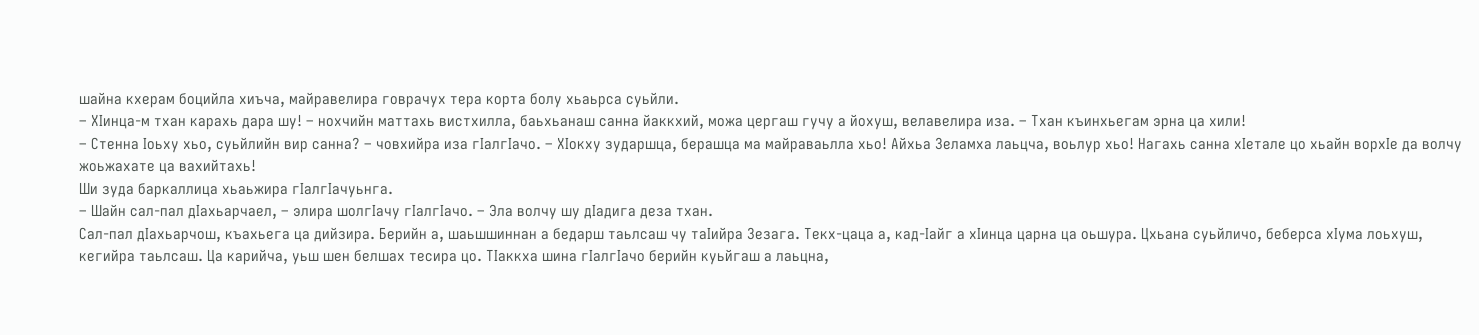шайна кхерам боцийла хиъча, майравелира говрачух тера корта болу хьаьрса суьйли.
– ХIинца-м тхан карахь дара шу! – нохчийн маттахь вистхилла, баьхьанаш санна йаккхий, можа цергаш гучу а йохуш, велавелира иза. – Тхан къинхьегам эрна ца хили!
– Стенна Iоьху хьо, суьйлийн вир санна? – човхийра иза гIалгIачо. – ХIокху зударшца, берашца ма майраваьлла хьо! Айхьа Зеламха лаьцча, воьлур хьо! Нагахь санна хIетале цо хьайн ворхIе да волчу жоьжахате ца вахийтахь!
Ши зуда баркаллица хьаьжира гIалгIачуьнга.
– Шайн сал-пал дIахьарчаел, – элира шолгIачу гIалгIачо. – Эла волчу шу дIадига деза тхан.
Сал-пал дIахьарчош, къахьега ца дийзира. Берийн а, шаьшшиннан а бедарш таьлсаш чу таIийра Зезага. Текх-цаца а, кад-Iайг а хIинца царна ца оьшура. Цхьана суьйличо, беберса хIума лоьхуш, кегийра таьлсаш. Ца карийча, уьш шен белшах тесира цо. ТIаккха шина гIалгIачо берийн куьйгаш а лаьцна,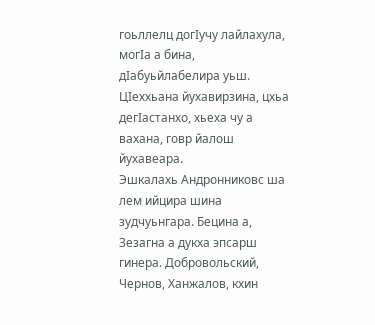гоьллелц догIучу лайлахула, мoгIa а бина, дIабуьйлабелира уьш. ЦIеххьана йухавирзина, цхьа дегIастанхо, хьеха чу а вахана, говр йалош йухавеара.
Эшкалахь Андронниковс ша лем ийцира шина зудчуьнгара. Бецина а, Зезагна а дукха эпсарш гинера. Добровольский, Чернов, Ханжалов, кхин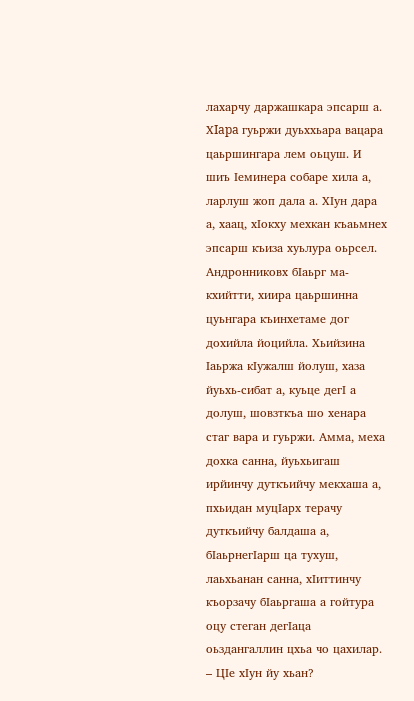лахарчу даржашкара эпсарш а. ХIapa гуьржи дуьххьара вацара цаьршингара лем оьцуш. И шиъ Iеминера собаре хила а, ларлуш жоп дала а. ХIун дара а, хаац, хIокху мехкан къаьмнех эпсарш къиза хуьлура оьрсел. Андронниковх бIаьрг ма-кхийтти, хиира цаьршинна цуьнгара къинхетаме дог дохийла йоцийла. Хьийзина Iаьржа кIужалш йолуш, хаза йуьхь-сибат а, куьце дeгI а долуш, шовзткъа шо хенара стаг вара и гуьржи. Амма, меха дохка санна, йуьхьигаш ирйинчу дуткъийчу мекхаша а, пхьидан муцIарх терачу дуткъийчу балдаша а, бIаьрнегIарш ца тухуш, лаьхьанан санна, хIиттинчу къорзачу бIаьргаша а гойтура оцу стеган дегIаца оьздангаллин цхьа чо цахилар.
– ЦIе хIун йу хьан?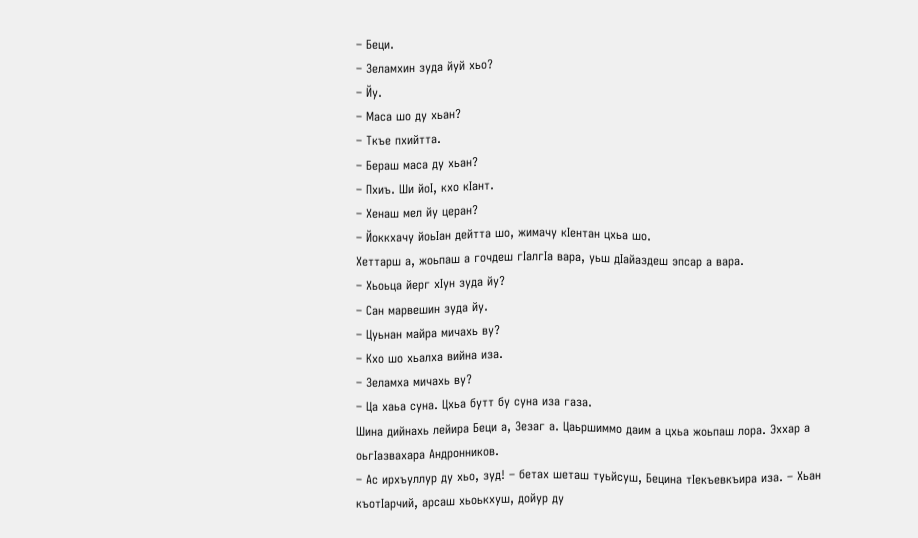– Беци.
– Зеламхин зуда йуй хьо?
– Йу.
– Маса шо ду хьан?
– Ткъе пхийтта.
– Бераш маса ду хьан?
– Пхиъ. Ши йоI, кхо кIант.
– Хенаш мел йу церан?
– Йоккхачу йоьIан дейтта шо, жимачу кIентан цхьа шо.
Хеттарш а, жоьпаш а гочдеш гIалгIа вара, уьш дIайаздеш эпсар а вара.
– Хьоьца йерг хIун зуда йу?
– Сан марвешин зуда йу.
– Цуьнан майра мичахь ву?
– Кхо шо хьалха вийна иза.
– Зеламха мичахь ву?
– Ца хаьа суна. Цхьа бутт бу суна иза газа.
Шина дийнахь лейира Беци а, Зезаг а. Цаьршиммо даим а цхьа жоьпаш лора. Эххар а оьгIазвахара Андронников.
– Ас ирхъуллур ду хьо, зуд! – бетах шеташ туьйсуш, Бецина тIекъевкъира иза. – Хьан къотIарчий, арсаш хьоькхуш, дойур ду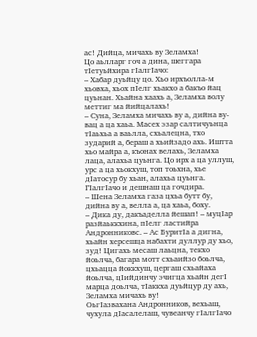ас! Дийца, мичахь ву Зеламха!
Цо аьлларг гоч а дина, шеггара тIетуьйхира гIалгIачо:
– Хабар дуьйцу цо. Хьо ирхъолла-м хьовха, хьох пIелг хьакхо а бакъо йац цуьнан. Хьайна хаахь а, Зеламха волу меттиг ма йийцалахь!
– Суна, Зеламха мичахь ву а, дийна ву-вац а ца хаьа. Масех эзар салтичуьнца тIаьхьа а ваьлла, схьалецна, тхо зударий а, бераш а хьийзадо ахь. Иштта хьо майра а, къонах велахь, Зеламха лаца, алахьа цуьнга. Цо ирх а ца уллуш, урс а ца хьокхуш, топ тоьхна, хье дIатосур бу хьан, алахьа цуьнга.
ГIалгIачо и дешнаш ца гочдира.
– Шена Зеламха газа цхьа бутт бу, дийна ву а, велла а, ца хаьа, боху.
– Дика ду, дакъаделла йешап! – муцIар разйаьккхина, пIелг ластийра Андронниковс. – Ас БуритIа а дигна, хьайн херсешца набахти дуллур ду хьо, зуд! Цигахь месаш лаьцна, текхо йоьлча, багара мотт схьаийзо боьлча, цхьацца йоккхуш, цергаш схьайаха йоьлча, цIийдинчу эчигца хьайн дегI марца доьлча, тIаккха дуьйцур ду ахь, Зеламха мичахь ву!
ОьгIазвахана Андронников, вехьаш, чухула дIасалелаш, чувеанчу гIалгIачо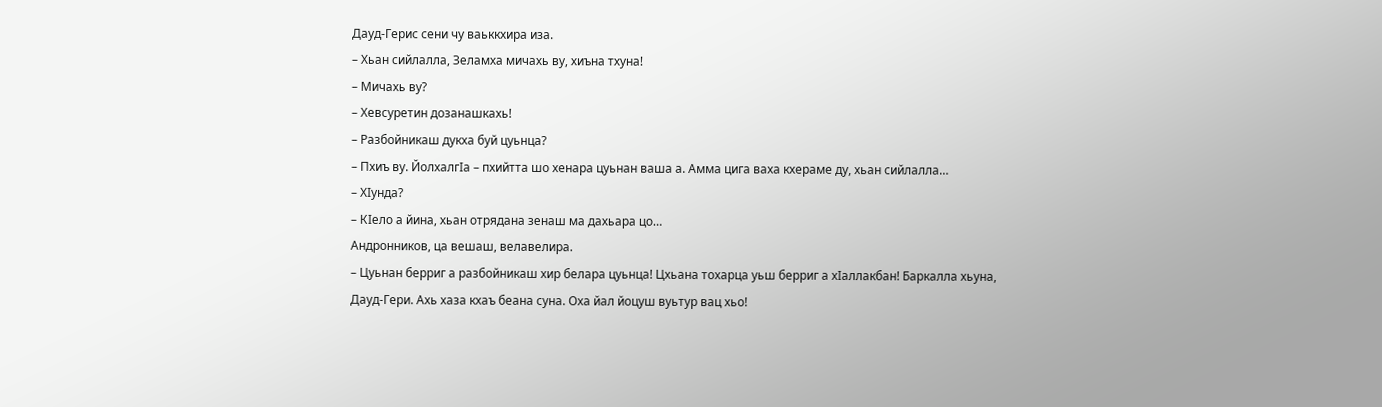Дауд-Герис сени чу ваьккхира иза.
– Хьан сийлалла, Зеламха мичахь ву, хиъна тхуна!
– Мичахь ву?
– Хевсуретин дозанашкахь!
– Разбойникаш дукха буй цуьнца?
– Пхиъ ву. ЙолхалгIа – пхийтта шо хенара цуьнан ваша а. Амма цига ваха кхераме ду, хьан сийлалла…
– ХIунда?
– КIело а йина, хьан отрядана зенаш ма дахьара цо…
Андронников, ца вешаш, велавелира.
– Цуьнан берриг а разбойникаш хир белара цуьнца! Цхьана тохарца уьш берриг а хIаллакбан! Баркалла хьуна, Дауд-Гери. Ахь хаза кхаъ беана суна. Оха йал йоцуш вуьтур вац хьо!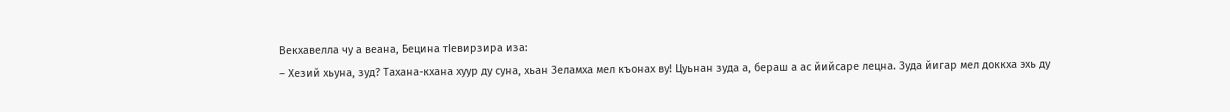Векхавелла чу а веана, Бецина тIевирзира иза:
– Хезий хьуна, зуд? Тахана-кхана хуур ду суна, хьан Зеламха мел къонах ву! Цуьнан зуда а, бераш а ас йийсаре лецна. Зуда йигар мел доккха эхь ду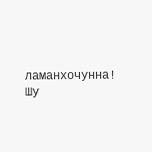ламанхочунна! Шу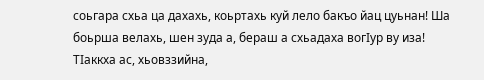соьгара схьа ца дахахь, коьртахь куй лело бакъо йац цуьнан! Ша боьрша велахь, шен зуда а, бераш а схьадаха вогIур ву иза! ТIаккха ас, хьовззийна,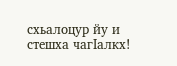схьалоцур йу и стешха чагIалкх!